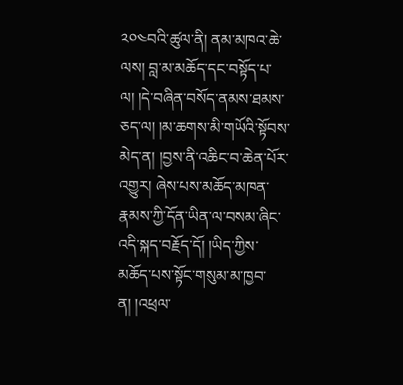༢༠༤བའི་ཚུལ་ནི། ནམ་མཁའ་ཆེ་ལས། བླ་མ་མཆོད་དང་བསྟོད་པ་ལ། །དེ་བཞིན་བསོད་ནམས་ཐམས་ཅད་ལ། །མ་ཆགས་མི་གཡོའི་སྟོབས་མེད་ན། །བྱས་ནི་འཆིང་བ་ཆེན་པོར་འགྱུར། ཞེས་པས་མཆོད་མཁན་རྣམས་ཀྱི་དོན་ཡིན་ལ་བསམ་ཞིང་འདི་སྐད་བརྗོད་དོ། །ཡིད་ཀྱིས་མཆོད་པས་སྟོང་གསུམ་མ་ཁྱབ་ན། །འཕྲལ་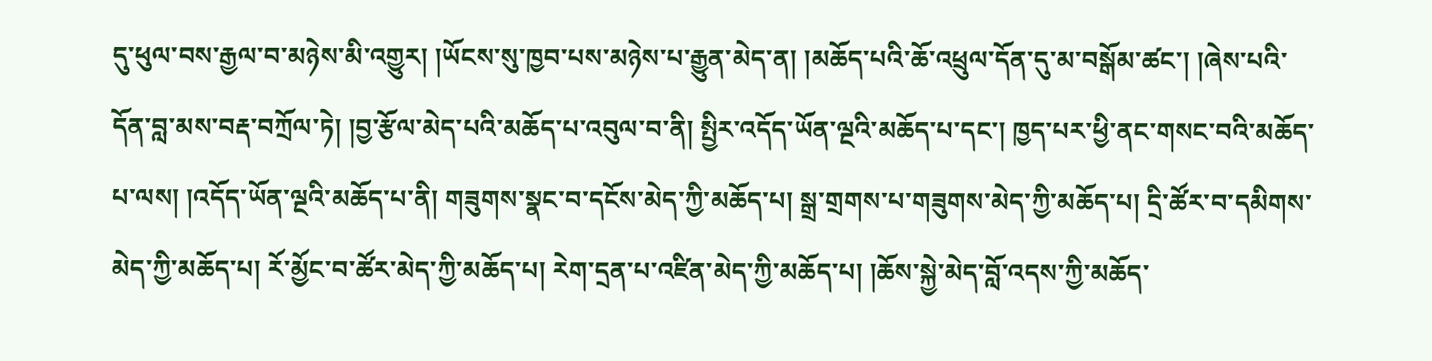དུ་ཕུལ་བས་རྒྱལ་བ་མཉེས་མི་འགྱུར། །ཡོངས་སུ་ཁྱབ་པས་མཉེས་པ་རྒྱུན་མེད་ན། །མཆོད་པའི་ཆོ་འཕྲུལ་དོན་དུ་མ་བསྒོམ་ཚང་། །ཞེས་པའི་དོན་བླ་མས་བརྡ་བཀྲོལ་ཏེ། །བྱ་རྩོལ་མེད་པའི་མཆོད་པ་འབུལ་བ་ནི། སྤྱིར་འདོད་ཡོན་ལྔའི་མཆོད་པ་དང་། ཁྱད་པར་ཕྱི་ནང་གསང་བའི་མཆོད་པ་ལས། །འདོད་ཡོན་ལྔའི་མཆོད་པ་ནི། གཟུགས་སྣང་བ་དངོས་མེད་ཀྱི་མཆོད་པ། སྒྲ་གྲགས་པ་གཟུགས་མེད་ཀྱི་མཆོད་པ། དྲི་ཚོར་བ་དམིགས་མེད་ཀྱི་མཆོད་པ། རོ་མྱོང་བ་ཚོར་མེད་ཀྱི་མཆོད་པ། རེག་དྲན་པ་འཛིན་མེད་ཀྱི་མཆོད་པ། །ཆོས་སྐྱེ་མེད་བློ་འདས་ཀྱི་མཆོད་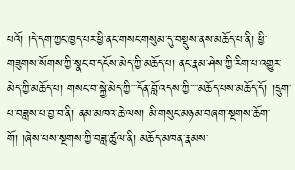པའོ། །དེ་དག་ཀྱང་ཁྱད་པར་ཕྱི་ནང་གསང་གསུམ་དུ་བསྡུས་ནས་མཆོད་པ་ནི། ཕྱི་གཟུགས་སོགས་ཀྱི་སྣང་བ་དངོས་མེད་ཀྱི་མཆོད་པ། ནང་རྣམ་ཤེས་ཀྱི་རིག་པ་འགྱུར་མེད་ཀྱི་མཆོད་པ། གསང་བ་སྐྱེ་མེད་ཀྱི་་་དོན་བློ་འདས་ཀྱི་་་་མཆོད་པས་མཆོད་དོ། །དྲུག་པ་བཟླས་པ་བྱ་བ་ནི། ནམ་མཁའ་ཆེ་ལས། མི་གསུང་མཉམ་བཞག་སྔགས་ཆོག་གོ། །ཞེས་པས་སྔགས་ཀྱི་བཟླ་ཚུལ་ནི། མཆོད་མཁན་རྣམས་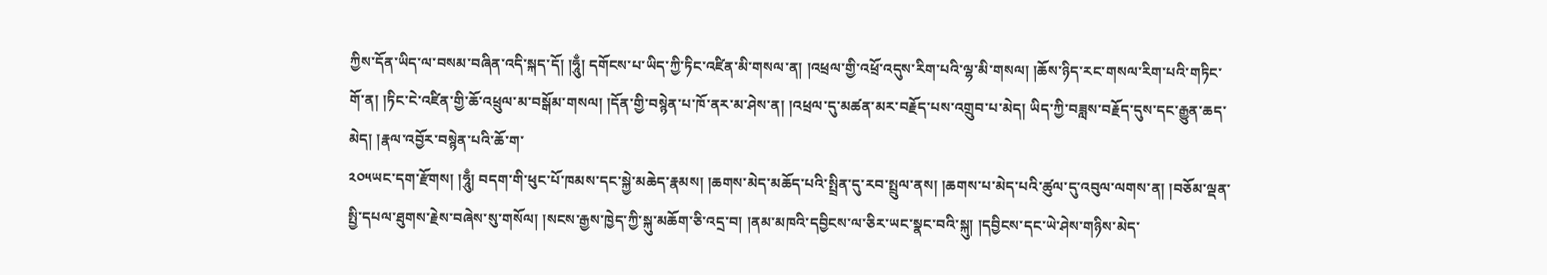ཀྱིས་དོན་ཡིད་ལ་བསམ་བཞིན་འདི་སྐད་དོ། །ཧཱུྃ། དགོངས་པ་ཡིད་ཀྱི་ཏིང་འཛིན་མི་གསལ་ན། །འཕྲལ་གྱི་འཕྲོ་འདུས་རིག་པའི་ལྷ་མི་གསལ། །ཆོས་ཉིད་རང་གསལ་རིག་པའི་གཏིང་གོ་ན། །ཏིང་ངེ་འཛིན་གྱི་ཆོ་འཕྲུལ་མ་བསྒོམ་གསལ། །དོན་གྱི་བསྙེན་པ་ཁོ་ནར་མ་ཤེས་ན། །འཕྲལ་དུ་མཚན་མར་བརྗོད་པས་འགྲུབ་པ་མེད། ཡིད་ཀྱི་བཟླས་བརྗོད་དུས་དང་རྒྱུན་ཆད་མེད། །རྣལ་འབྱོར་བསྙེན་པའི་ཆོ་ག་
༢༠༥ཡང་དག་རྫོགས། །ཧཱུྃ། བདག་གི་ཕུང་པོ་ཁམས་དང་སྐྱེ་མཆེད་རྣམས། །ཆགས་མེད་མཆོད་པའི་སྤྲིན་དུ་རབ་སྤྲུལ་ནས། །ཆགས་པ་མེད་པའི་ཚུལ་དུ་འབུལ་ལགས་ན། །བཅོམ་ལྡན་སྤྱི་དཔལ་ཐུགས་རྗེས་བཞེས་སུ་གསོལ། །སངས་རྒྱས་ཁྱེད་ཀྱི་སྐུ་མཆོག་ཅི་འདྲ་བ། །ནམ་མཁའི་དབྱིངས་ལ་ཅིར་ཡང་སྣང་བའི་སྐུ། །དབྱིངས་དང་ཡེ་ཤེས་གཉིས་མེད་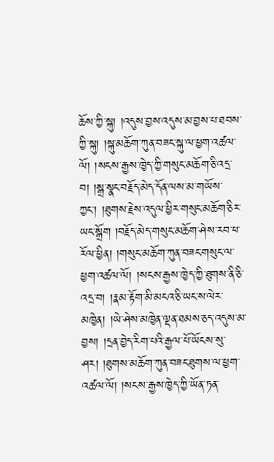ཆོས་ཀྱི་སྐུ། །འདུས་བྱས་འདུས་མ་བྱས་པ་ཐབས་ཀྱི་སྐུ། །སྐུ་མཆོག་ཀུན་བཟང་སྐུ་ལ་ཕྱག་འཚལ་ལོ། །སངས་རྒྱས་ཁྱེད་ཀྱི་གསུང་མཆོག་ཅི་འདྲ་བ། །སྒྲ་སྣང་བརྗོད་མེད་དོན་ལས་མ་གཡོས་ཀྱང་། །ཐུགས་རྗེས་འདུལ་ཕྱིར་གསུང་མཆོག་ཅིར་ཡང་སྒྲོག །བརྗོད་མེད་གསུང་མཆོག་ཤེས་རབ་ཕ་རོལ་ཕྱིན། །གསུང་མཆོག་ཀུན་བཟང་གསུང་ལ་ཕྱག་འཚལ་ལོ། །སངས་རྒྱས་ཁྱེད་ཀྱི་ཐུགས་ནི་ཅི་འདྲ་བ། །རྣམ་རྟོག་མི་མངའ་ཅི་ཡང་ས་ལེར་མཁྱེན། །ཡེ་ཤེས་མཁྱེན་ལྡན་ཐམས་ཅད་འདུས་མ་བྱས། །དྲན་བྱེད་རིག་པའི་རྒྱལ་པོ་ཡོངས་སུ་ཤར། །ཐུགས་མཆོག་ཀུན་བཟང་ཐུགས་ལ་ཕྱག་འཚལ་ལོ། །སངས་རྒྱས་ཁྱེད་ཀྱི་ཡོན་ཏན་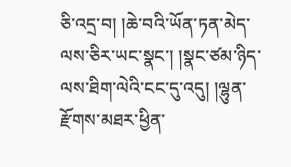ཅི་འདྲ་བ། །ཆེ་བའི་ཡོན་ཏན་མེད་ལས་ཅིར་ཡང་སྣང་། །སྣང་ཙམ་ཉིད་ལས་ཐིག་ལེའི་ངང་དུ་འདུ། །ལྷུན་རྫོགས་མཐར་ཕྱིན་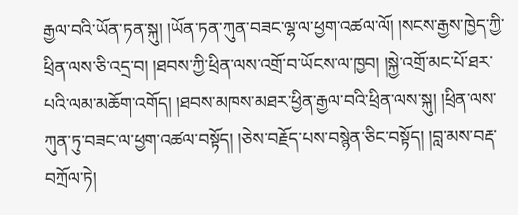རྒྱལ་བའི་ཡོན་ཏན་སྐུ། །ཡོན་ཏན་ཀུན་བཟང་ལྷ་ལ་ཕྱག་འཚལ་ལོ། །སངས་རྒྱས་ཁྱེད་ཀྱི་ཕྲིན་ལས་ཅི་འདྲ་བ། །ཐབས་ཀྱི་ཕྲིན་ལས་འགྲོ་བ་ཡོངས་ལ་ཁྱབ། །སྐྱེ་འགྲོ་མང་པོ་ཐར་པའི་ལམ་མཆོག་འགོད། །ཐབས་མཁས་མཐར་ཕྱིན་རྒྱལ་བའི་ཕྲིན་ལས་སྐུ། །ཕྲིན་ལས་ཀུན་ཏུ་བཟང་ལ་ཕྱག་འཚལ་བསྟོད། །ཅེས་བརྗོད་པས་བསྙེན་ཅིང་བསྟོད། །བླ་མས་བརྡ་བཀྲོལ་ཏེ།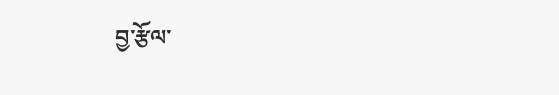བྱ་རྩོལ་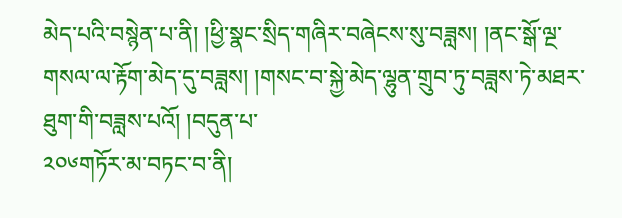མེད་པའི་བསྙེན་པ་ནི། །ཕྱི་སྣང་སྲིད་གཞིར་བཞེངས་སུ་བཟླས། །ནང་སྒོ་ལྔ་གསལ་ལ་རྟོག་མེད་དུ་བཟླས། །གསང་བ་སྐྱེ་མེད་ལྷུན་གྲུབ་ཏུ་བཟླས་ཏེ་མཐར་ཐུག་གི་བཟླས་པའོ། །བདུན་པ་
༢༠༦གཏོར་མ་བཏང་བ་ནི།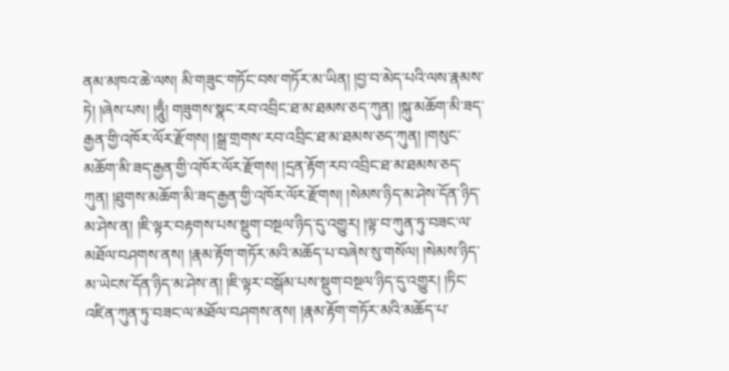ནམ་མཁའ་ཆེ་ལས། མི་གཟུང་གཏོང་བས་གཏོར་མ་ཡིན། །བྱ་བ་མེད་པའི་ལས་རྣམས་ཏེ། །ཞེས་པས། །ཧཱུྃ། གཟུགས་སྣང་རབ་འབྲིང་ཐ་མ་ཐམས་ཅད་ཀུན། །སྐུ་མཆོག་མི་ཟད་རྒྱན་གྱི་འཁོར་ལོར་རྫོགས། །སྒྲ་གྲགས་རབ་འབྲིང་ཐ་མ་ཐམས་ཅད་ཀུན། །གསུང་མཆོག་མི་ཟད་རྒྱན་གྱི་འཁོར་ལོར་རྫོགས། །དྲན་རྟོག་རབ་འབྲིང་ཐ་མ་ཐམས་ཅད་ཀུན། །ཐུགས་མཆོག་མི་ཟད་རྒྱན་གྱི་འཁོར་ལོར་རྫོགས། །སེམས་ཉིད་མ་ཤེས་དོན་ཉིད་མ་ཤེས་ན། །ཇི་ལྟར་བརྟགས་པས་སྡུག་བསྔལ་ཉིད་དུ་འགྱུར། །ལྟ་བ་ཀུན་ཏུ་བཟང་ལ་མཐོལ་བཤགས་ནས། །རྣམ་རྟོག་གཏོར་མའི་མཆོད་པ་བཞེས་སུ་གསོལ། །སེམས་ཉིད་མ་ཡེངས་དོན་ཉིད་མ་ཤེས་ན། །ཇི་ལྟར་བསྒོམ་པས་སྡུག་བསྔལ་ཉིད་དུ་འགྱུར། །ཏིང་འཛིན་ཀུན་ཏུ་བཟང་ལ་མཐོལ་བཤགས་ནས། །རྣམ་རྟོག་གཏོར་མའི་མཆོད་པ་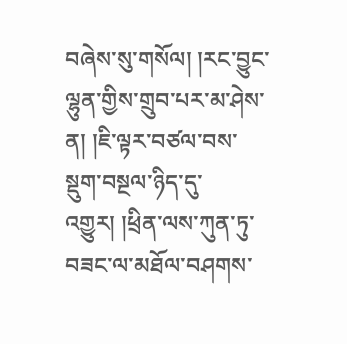བཞེས་སུ་གསོལ། །རང་བྱུང་ལྷུན་གྱིས་གྲུབ་པར་མ་ཤེས་ན། །ཇི་ལྟར་བཙལ་བས་སྡུག་བསྔལ་ཉིད་དུ་འགྱུར། །ཕྲིན་ལས་ཀུན་ཏུ་བཟང་ལ་མཐོལ་བཤགས་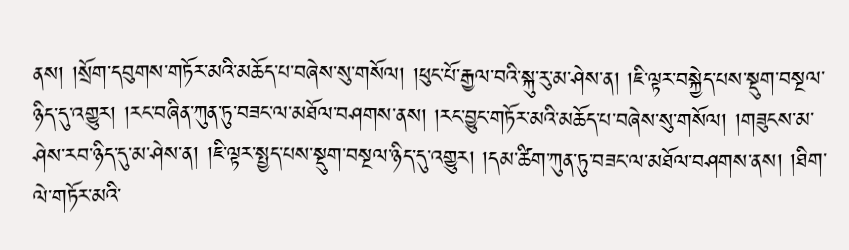ནས། །སྲོག་དབུགས་གཏོར་མའི་མཆོད་པ་བཞེས་སུ་གསོལ། །ཕུང་པོ་རྒྱལ་བའི་སྐུ་རུ་མ་ཤེས་ན། །ཇི་ལྟར་བསྐྱེད་པས་སྡུག་བསྔལ་ཉིད་དུ་འགྱུར། །རང་བཞིན་ཀུན་ཏུ་བཟང་ལ་མཐོལ་བཤགས་ནས། །རང་བྱུང་གཏོར་མའི་མཆོད་པ་བཞེས་སུ་གསོལ། །གཟུངས་མ་ཤེས་རབ་ཉིད་དུ་མ་ཤེས་ན། །ཇི་ལྟར་སྤྱད་པས་སྡུག་བསྔལ་ཉིད་དུ་འགྱུར། །དམ་ཚིག་ཀུན་ཏུ་བཟང་ལ་མཐོལ་བཤགས་ནས། །ཐིག་ལེ་གཏོར་མའི་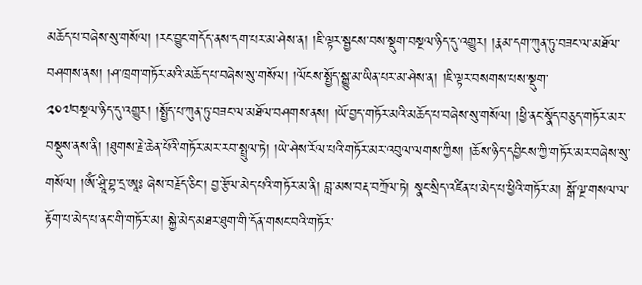མཆོད་པ་བཞེས་སུ་གསོལ། །རང་བྱུང་གདོད་ནས་དག་པར་མ་ཤེས་ན། །ཇི་ལྟར་སྦྱངས་བས་སྡུག་བསྔལ་ཉིད་དུ་འགྱུར། །རྣམ་དག་ཀུན་ཏུ་བཟང་ལ་མཐོལ་བཤགས་ནས། །ཤ་ཁྲག་གཏོར་མའི་མཆོད་པ་བཞེས་སུ་གསོལ། །ལོངས་སྤྱོད་སྒྱུ་མ་ཡིན་པར་མ་ཤེས་ན། །ཇི་ལྟར་བསགས་པས་སྡུག་
༢༠༧བསྔལ་ཉིད་དུ་འགྱུར། །སྤྱོད་པ་ཀུན་ཏུ་བཟང་ལ་མཐོལ་བཤགས་ནས། །ཡོ་བྱད་གཏོར་མའི་མཆོད་པ་བཞེས་སུ་གསོལ། །ཕྱི་ནང་སྣོད་བཅུད་གཏོར་མར་བསྡུས་ནས་ནི། །ཐུགས་རྗེ་ཆེན་པོའི་གཏོར་མར་རབ་སྤྲུལ་ཏེ། །ཡེ་ཤེས་རོལ་པའི་གཏོར་མར་འབུལ་ལགས་ཀྱིས། །ཆོས་ཉིད་དབྱིངས་ཀྱི་གཏོར་མར་བཞེས་སུ་གསོལ། །ༀ་ཤྲཱི་བྷ་དྲ་ཨཱཿ ཞེས་བརྗོད་ཅིང་། བྱ་རྩོལ་མེད་པའི་གཏོར་མ་ནི། བླ་མས་བརྡ་བཀྲོལ་ཏེ། སྣང་སྲིད་འཛིན་པ་མེད་པ་ཕྱིའི་གཏོར་མ། སྒོ་ལྔ་གསལ་ལ་རྟོག་པ་མེད་པ་ནང་གི་གཏོར་མ། སྐྱེ་མེད་མཐར་ཐུག་གི་དོན་གསང་བའི་གཏོར་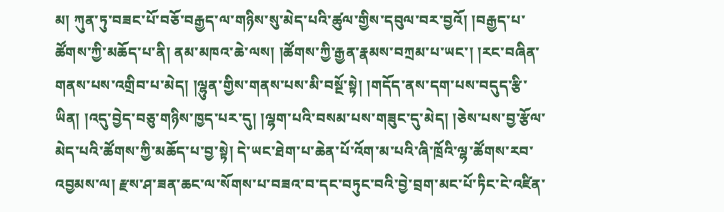མ། ཀུན་ཏུ་བཟང་པོ་བཅོ་བརྒྱད་ལ་གཉིས་སུ་མེད་པའི་ཚུལ་གྱིས་དབུལ་བར་བྱའོ། །བརྒྱད་པ་ཚོགས་ཀྱི་མཆོད་པ་ནི། ནམ་མཁའ་ཆེ་ལས། །ཚོགས་ཀྱི་རྒྱན་རྣམས་བཀྲམ་པ་ཡང་། །རང་བཞིན་གནས་པས་འགྲིབ་པ་མེད། །ལྷུན་གྱིས་གནས་པས་མི་བསྔོ་སྟེ། །གདོད་ནས་དག་པས་བདུད་རྩི་ཡིན། །འདུ་བྱེད་བཅུ་གཉིས་ཁྱད་པར་དུ། །ལྷག་པའི་བསམ་པས་གཟུང་དུ་མེད། །ཅེས་པས་བྱ་རྩོལ་མེད་པའི་ཚོགས་ཀྱི་མཆོད་པ་བྱ་སྟེ། དེ་ཡང་ཐེག་པ་ཆེན་པོ་འོག་མ་པའི་ཞི་ཁྲོའི་ལྷ་ཚོགས་རབ་འབྱམས་ལ། རྫས་ཤ་ཟན་ཆང་ལ་སོགས་པ་བཟའ་བ་དང་བཏུང་བའི་བྱེ་བྲག་མང་པོ་ཏིང་ངེ་འཛིན་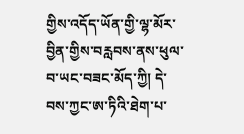གྱིས་འདོད་ཡོན་གྱི་ལྷ་མོར་བྱིན་གྱིས་བརླབས་ནས་ཕུལ་བ་ཡང་བཟང་མོད་ཀྱི། དེ་བས་ཀྱང་ཨ་ཏིའི་ཐེག་པ་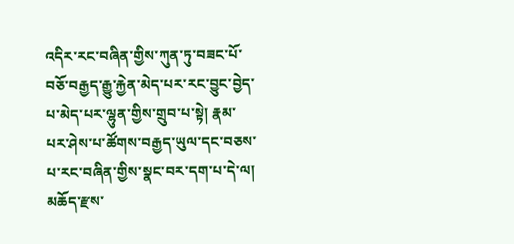འདིར་རང་བཞིན་གྱིས་ཀུན་ཏུ་བཟང་པོ་བཅོ་བརྒྱད་རྒྱུ་རྐྱེན་མེད་པར་རང་བྱུང་བྱེད་པ་མེད་པར་ལྷུན་གྱིས་གྲུབ་པ་སྟེ། རྣམ་པར་ཤེས་པ་ཚོགས་བརྒྱད་ཡུལ་དང་བཅས་པ་རང་བཞིན་གྱིས་སྣང་བར་དག་པ་དེ་ལ། མཆོད་རྫས་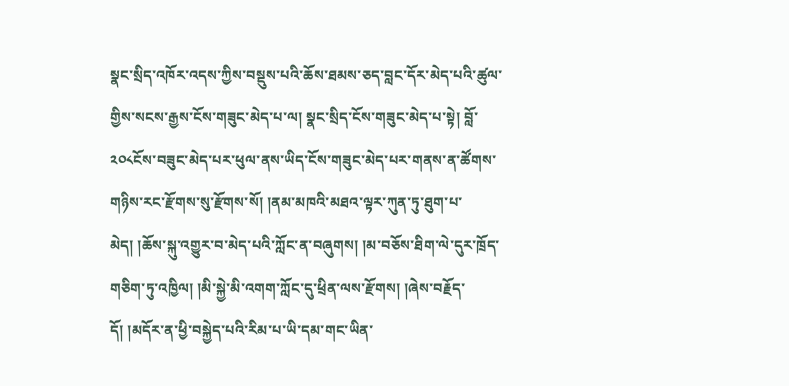སྣང་སྲིད་འཁོར་འདས་ཀྱིས་བསྡུས་པའི་ཆོས་ཐམས་ཅད་བླང་དོར་མེད་པའི་ཚུལ་གྱིས་སངས་རྒྱས་ངོས་གཟུང་མེད་པ་ལ། སྣང་སྲིད་ངོས་གཟུང་མེད་པ་སྟེ། བློ་
༢༠༨ངོས་བཟུང་མེད་པར་ཕུལ་ནས་ཡིད་ངོས་གཟུང་མེད་པར་གནས་ན་ཚོགས་གཉིས་རང་རྫོགས་སུ་རྫོགས་སོ། །ནམ་མཁའི་མཐའ་ལྟར་ཀུན་ཏུ་ཐུག་པ་མེད། །ཆོས་སྐུ་འགྱུར་བ་མེད་པའི་ཀློང་ན་བཞུགས། །མ་བཅོས་ཐིག་ལེ་དུར་ཁྲོད་གཅིག་ཏུ་འཁྱིལ། །མི་སྐྱེ་མི་འགག་ཀློང་དུ་ཕྲིན་ལས་རྫོགས། །ཞེས་བརྗོད་དོ། །མདོར་ན་ཕྱི་བསྐྱེད་པའི་རིམ་པ་ཡི་དམ་གང་ཡིན་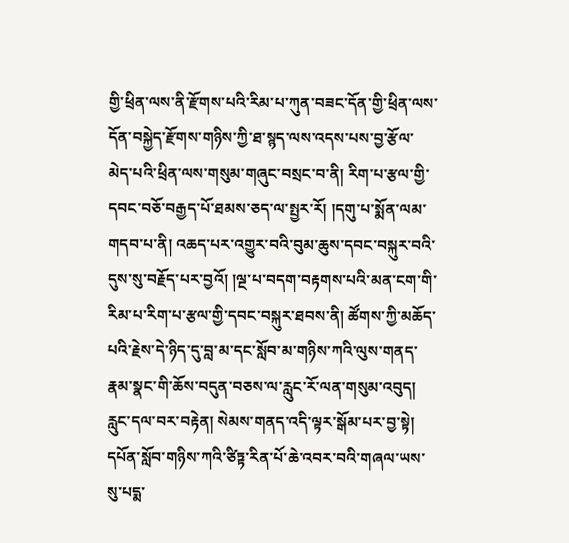གྱི་ཕྲིན་ལས་ནི་རྫོགས་པའི་རིམ་པ་ཀུན་བཟང་དོན་གྱི་ཕྲིན་ལས་དོན་བསྐྱེད་རྫོགས་གཉིས་ཀྱི་ཐ་སྙད་ལས་འདས་པས་བྱ་རྩོལ་མེད་པའི་ཕྲིན་ལས་གསུམ་གཞུང་བསྲང་བ་ནི། རིག་པ་རྩལ་གྱི་དབང་བཅོ་བརྒྱད་པོ་ཐམས་ཅད་ལ་སྤྱར་རོ། །དགུ་པ་སྨོན་ལམ་གདབ་པ་ནི། འཆད་པར་འགྱུར་བའི་བུམ་ཆུས་དབང་བསྐུར་བའི་དུས་སུ་བརྗོད་པར་བྱའོ། །ལྔ་པ་བདག་བརྟགས་པའི་མན་ངག་གི་རིམ་པ་རིག་པ་རྩལ་གྱི་དབང་བསྐུར་ཐབས་ནི། ཚོགས་ཀྱི་མཆོད་པའི་རྗེས་དེ་ཉིད་དུ་བླ་མ་དང་སློབ་མ་གཉིས་ཀའི་ལུས་གནད་རྣམ་སྣང་གི་ཆོས་བདུན་བཅས་ལ་རླུང་རོ་ལན་གསུམ་འབུད། རླུང་དལ་བར་བརྟེན། སེམས་གནད་འདི་ལྟར་སྒོམ་པར་བྱ་སྟེ། དཔོན་སློབ་གཉིས་ཀའི་ཙིཏྟ་རིན་པོ་ཆེ་འབར་བའི་གཞལ་ཡས་སུ་པདྨ་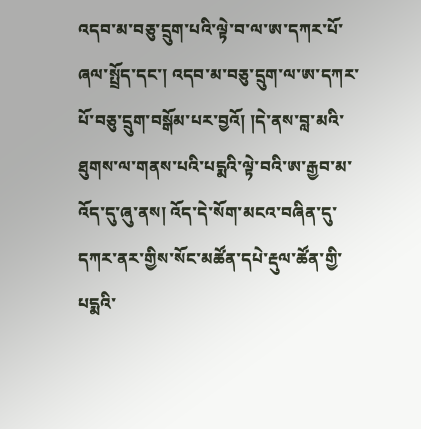འདབ་མ་བཅུ་དྲུག་པའི་ལྟེ་བ་ལ་ཨ་དཀར་པོ་ཞལ་སྤྲོད་དང་། འདབ་མ་བཅུ་དྲུག་ལ་ཨ་དཀར་པོ་བཅུ་དྲུག་བསྒོམ་པར་བྱའོ། །དེ་ནས་བླ་མའི་ཐུགས་ལ་གནས་པའི་པདྨའི་ལྟེ་བའི་ཨ་རྒྱབ་མ་འོད་དུ་ཞུ་ནས། འོད་དེ་སོག་མངའ་བཞིན་དུ་དཀར་ནར་གྱིས་སོང་མཚོན་དཔེ་རྡུལ་ཚོན་གྱི་པདྨའི་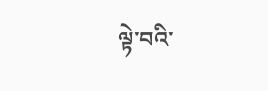ལྟེ་བའི་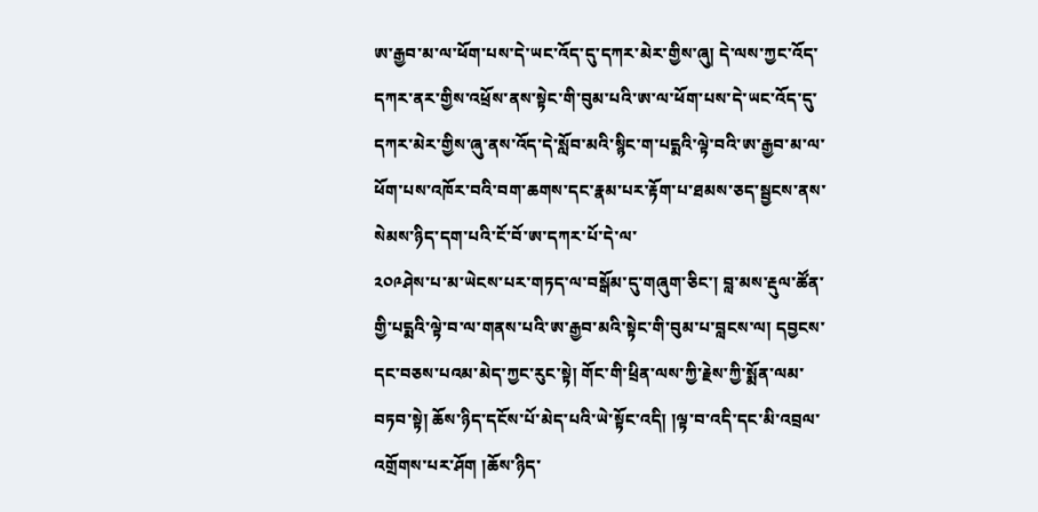ཨ་རྒྱབ་མ་ལ་ཕོག་པས་དེ་ཡང་འོད་དུ་དཀར་མེར་གྱིས་ཞུ། དེ་ལས་ཀྱང་འོད་དཀར་ནར་གྱིས་འཕྲོས་ནས་སྟེང་གི་བུམ་པའི་ཨ་ལ་ཕོག་པས་དེ་ཡང་འོད་དུ་དཀར་མེར་གྱིས་ཞུ་ནས་འོད་དེ་སློབ་མའི་སྙིང་ག་པདྨའི་ལྟེ་བའི་ཨ་རྒྱབ་མ་ལ་ཕོག་པས་འཁོར་བའི་བག་ཆགས་དང་རྣམ་པར་རྟོག་པ་ཐམས་ཅད་སྦྱངས་ནས་སེམས་ཉིད་དག་པའི་ངོ་བོ་ཨ་དཀར་པོ་དེ་ལ་
༢༠༩ཤེས་པ་མ་ཡེངས་པར་གཏད་ལ་བསྒོམ་དུ་གཞུག་ཅིང་། བླ་མས་རྡུལ་ཚོན་གྱི་པདྨའི་ལྟེ་བ་ལ་གནས་པའི་ཨ་རྒྱབ་མའི་སྟེང་གི་བུམ་པ་བླངས་ལ། དབྱངས་དང་བཅས་པའམ་མེད་ཀྱང་རུང་སྟེ། གོང་གི་ཕྲིན་ལས་ཀྱི་རྗེས་ཀྱི་སྨོན་ལམ་བཏབ་སྟེ། ཆོས་ཉིད་དངོས་པོ་མེད་པའི་ཡེ་སྟོང་འདི། །ལྟ་བ་འདི་དང་མི་འབྲལ་འགྲོགས་པར་ཤོག །ཆོས་ཉིད་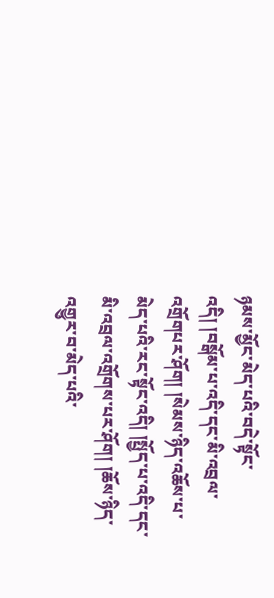ཉམས་མྱོང་མེད་པའི་བདེ་སྟོང་འདི། །བསྒོམ་པ་འདི་དང་མི་འབྲལ་འགྲོགཔར་ཤོག། །སེམས་ཉིད་འཆོས་པ་མེད་པའི་རང་སྟོང་འདི། །སྤྱོད་པ་འདི་དང་མི་འབྲལ་འགྲོགས་པར་ཤོག། །ཆོས་ཉིད་འགྱུར་བ་མེད་པའི་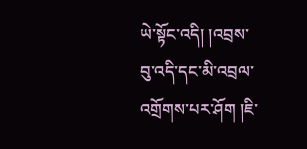ཡེ་སྟོང་འདི། །འབྲས་བུ་འདི་དང་མི་འབྲལ་འགྲོགས་པར་ཤོག །ཇི་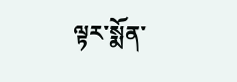ལྟར་སྨོན་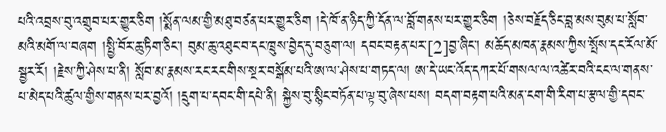པའི་འབྲས་བུ་འགྲུབ་པར་གྱུར་ཅིག །སྨོན་ལམ་གྱི་མཐུ་བཙན་པར་གྱུར་ཅིག །དེ་ཁོ་ན་ཉིད་ཀྱི་དོན་ལ་བློ་གནས་པར་གྱུར་ཅིག །ཅེས་བརྗོད་ཅིང་བླ་མས་བུམ་པ་སློབ་མའི་མགོ་ལ་བཞག །སྤྱི་བོར་ཆུ་ཏིག་ཅིང་། བུམ་ཆུ་འཐུང་བ་དང་ཁྲུས་བྱེད་དུ་བཅུག་ལ། དབང་བརྟན་པར་[2]བྱ་ཞིང་། མཆོད་མཁན་རྣམས་ཀྱིས་སྤོས་དང་རོལ་མོ་སྦྱར་རོ། །རྗེས་ཀྱི་ཤེས་པ་ནི། སློབ་མ་རྣམས་རང་རང་གིས་སྔར་བསྒོམ་པའི་ཨ་ལ་ཤེས་པ་གཏད་ལ། ཨ་དེ་ཡང་འོད་དཀར་པོ་གསལ་ལ་འཚེར་བའི་ངང་ལ་གནས་པ་མེད་པའི་ཚུལ་གྱིས་གནས་པར་བྱའོ། །དྲུག་པ་དབང་གི་དཔེ་ནི། སྐྱེས་བུ་སྙིང་བཏོན་པ་ལྟ་བུ་ཞེས་པས། བདག་བརྟག་པའི་མན་ངག་གི་རིག་པ་རྩལ་གྱི་དབང་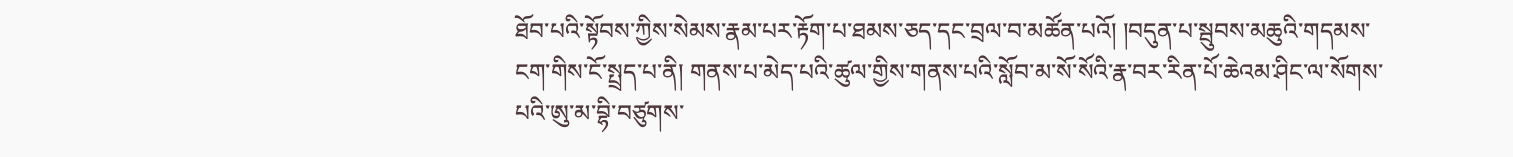ཐོབ་པའི་སྟོབས་ཀྱིས་སེམས་རྣམ་པར་རྟོག་པ་ཐམས་ཅད་དང་བྲལ་བ་མཚོན་པའོ། །བདུན་པ་སྦུབས་མཆུའི་གདམས་ངག་གིས་ངོ་སྤྲད་པ་ནི། གནས་པ་མེད་པའི་ཚུལ་གྱིས་གནས་པའི་སློབ་མ་སོ་སོའི་རྣ་བར་རིན་པོ་ཆེའམ་ཤིང་ལ་སོགས་པའི་ཨུ་མ་བྷི་བཙུགས་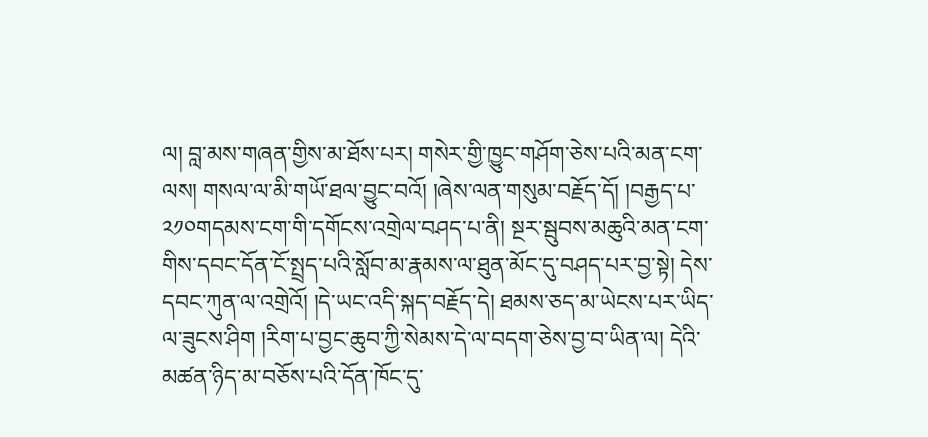ལ། བླ་མས་གཞན་གྱིས་མ་ཐོས་པར། གསེར་གྱི་ཁྱུང་གཤོག་ཅེས་པའི་མན་ངག་ལས། གསལ་ལ་མི་གཡོ་ཐལ་བྱུང་བའོ། །ཞེས་ལན་གསུམ་བརྗོད་དོ། །བརྒྱད་པ་
༢༡༠གདམས་ངག་གི་དགོངས་འགྲེལ་བཤད་པ་ནི། སྔར་སྦུབས་མཆུའི་མན་ངག་གིས་དབང་དོན་ངོ་སྤྲད་པའི་སློབ་མ་རྣམས་ལ་ཐུན་མོང་དུ་བཤད་པར་བྱ་སྟེ། དེས་དབང་ཀུན་ལ་འགྲེའོ། །དེ་ཡང་འདི་སྐད་བརྗོད་དེ། ཐམས་ཅད་མ་ཡེངས་པར་ཡིད་ལ་ཟུངས་ཤིག །རིག་པ་བྱང་ཆུབ་ཀྱི་སེམས་དེ་ལ་བདག་ཅེས་བྱ་བ་ཡིན་ལ། དེའི་མཚན་ཉིད་མ་བཅོས་པའི་དོན་ཁོང་དུ་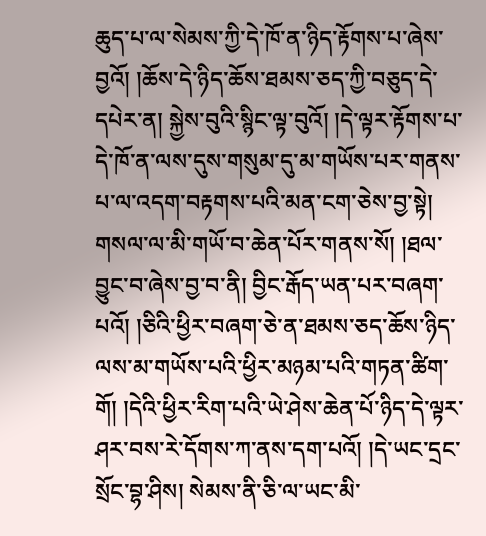ཆུད་པ་ལ་སེམས་ཀྱི་དེ་ཁོ་ན་ཉིད་རྟོགས་པ་ཞེས་བྱའོ། །ཆོས་དེ་ཉིད་ཆོས་ཐམས་ཅད་ཀྱི་བཅུད་དེ་དཔེར་ན། སྐྱེས་བུའི་སྙིང་ལྟ་བུའོ། །དེ་ལྟར་རྟོགས་པ་དེ་ཁོ་ན་ལས་དུས་གསུམ་དུ་མ་གཡོས་པར་གནས་པ་ལ་འདག་བརྟགས་པའི་མན་ངག་ཅེས་བྱ་སྟེ། གསལ་ལ་མི་གཡོ་བ་ཆེན་པོར་གནས་སོ། །ཐལ་བྱུང་བ་ཞེས་བྱ་བ་ནི། བྱིང་རྒོད་ཡན་པར་བཞག་པའོ། །ཅིའི་ཕྱིར་བཞག་ཅེ་ན་ཐམས་ཅད་ཆོས་ཉིད་ལས་མ་གཡོས་པའི་ཕྱིར་མཉམ་པའི་གཏན་ཚིག་གོ། །དེའི་ཕྱིར་རིག་པའི་ཡེ་ཤེས་ཆེན་པོ་ཉིད་དེ་ལྟར་ཤར་བས་རེ་དོགས་ཀ་ནས་དག་པའོ། །དེ་ཡང་དྲང་སྲོང་བྷ་ཤིས། སེམས་ནི་ཅི་ལ་ཡང་མི་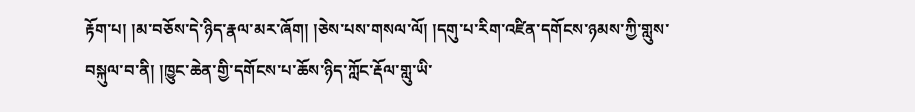རྟོག་པ། །མ་བཅོས་དེ་ཉིད་རྣལ་མར་ཞོག། །ཅེས་པས་གསལ་ལོ། །དགུ་པ་རིག་འཛིན་དགོངས་ཉམས་ཀྱི་གླུས་བསྐུལ་བ་ནི། །ཁྱུང་ཆེན་གྱི་དགོངས་པ་ཆོས་ཉིད་ཀློང་རྡོལ་གླུ་ཡི་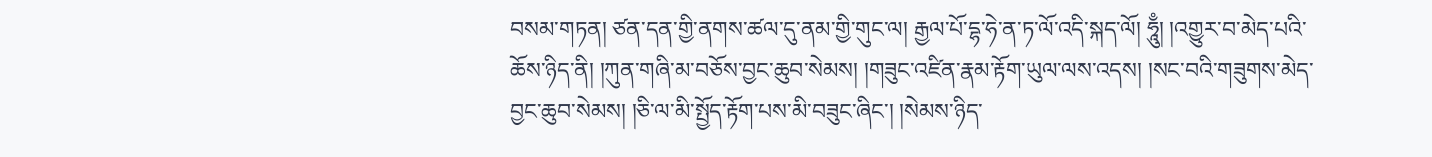བསམ་གཏན། ཙན་དན་གྱི་ནགས་ཚལ་དུ་ནམ་གྱི་གུང་ལ། རྒྱལ་པོ་དྷ་ཧེ་ན་ཏ་ལོ་འདི་སྐད་ལོ། ཧཱུྃ། །འགྱུར་བ་མེད་པའི་ཆོས་ཉིད་ནི། །ཀུན་གཞི་མ་བཅོས་བྱང་ཆུབ་སེམས། །གཟུང་འཛིན་རྣམ་རྟོག་ཡུལ་ལས་འདས། །སང་བའི་གཟུགས་མེད་བྱང་ཆུབ་སེམས། །ཅི་ལ་མི་སྤྱོད་རྟོག་པས་མི་བཟུང་ཞིང་། །སེམས་ཉིད་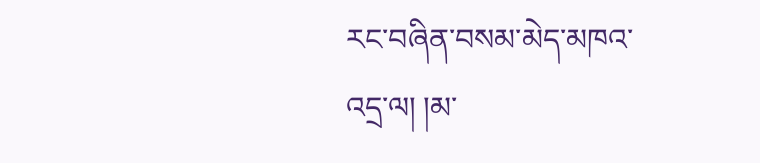རང་བཞིན་བསམ་མེད་མཁའ་འདྲ་ལ། །མ་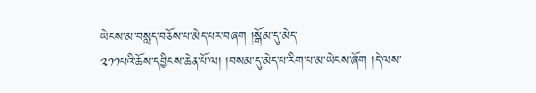ཡེངས་མ་བསླད་བཅོས་པ་མེད་པར་བཞག །སྒོམ་དུ་མེད་
༢༡༡པའི་ཆོས་དབྱིངས་ཆེན་པོ་ལ། །བསམ་དུ་མེད་པ་རིག་པ་མ་ཡེངས་ཞོག །དེ་ལས་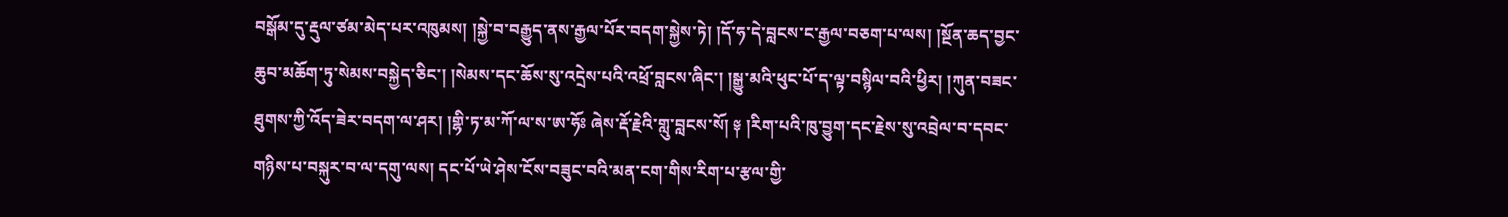བསྒོམ་དུ་རྡུལ་ཙམ་མེད་པར་འཁུམས། །སྐྱེ་བ་བརྒྱུད་ནས་རྒྱལ་པོར་བདག་སྐྱེས་ཏེ། །དོ་ཧ་དེ་བླངས་ང་རྒྱལ་བཅག་པ་ལས། །སྔོན་ཆད་བྱང་ཆུབ་མཆོག་ཏུ་སེམས་བསྐྱེད་ཅིང་། །སེམས་དང་ཆོས་སུ་འདྲེས་པའི་འཕྲོ་བླངས་ཞིང་། །སྒྱུ་མའི་ཕུང་པོ་ད་ལྟ་བསྙིལ་བའི་ཕྱིར། །ཀུན་བཟང་ཐུགས་ཀྱི་འོད་ཟེར་བདག་ལ་ཤར། །གྷི་ཏ་མ་ཀོ་ལ་ས་ཨ་ཧོཿ ཞེས་རྡོ་རྗེའི་གླུ་བླངས་སོ། ༈ །རིག་པའི་ཁུ་བྱུག་དང་རྗེས་སུ་འབྲེལ་བ་དབང་གཉིས་པ་བསྐུར་བ་ལ་དགུ་ལས། དང་པོ་ཡེ་ཤེས་ངོས་བཟུང་བའི་མན་ངག་གིས་རིག་པ་རྩལ་གྱི་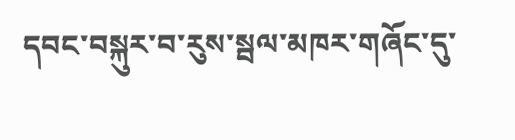དབང་བསྐུར་བ་རུས་སྦལ་མཁར་གཞོང་དུ་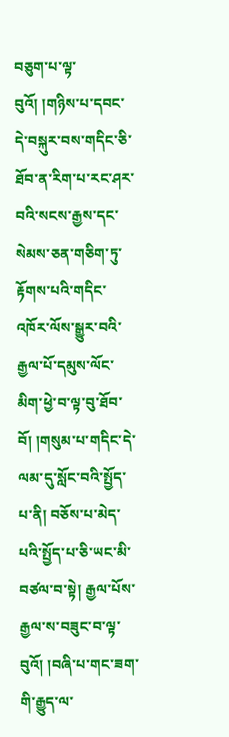བཅུག་པ་ལྟ་བུའོ། །གཉིས་པ་དབང་དེ་བསྐུར་བས་གདིང་ཅི་ཐོབ་ན་རིག་པ་རང་ཤར་བའི་སངས་རྒྱས་དང་སེམས་ཅན་གཅིག་ཏུ་རྟོགས་པའི་གདིང་འཁོར་ལོས་སྒྱུར་བའི་རྒྱལ་པོ་དམུས་ལོང་མིག་ཕྱེ་བ་ལྟ་བུ་ཐོབ་བོ། །གསུམ་པ་གདིང་དེ་ལམ་དུ་སློང་བའི་སྤྱོད་པ་ནི། བཅོས་པ་མེད་པའི་སྤྱོད་པ་ཅི་ཡང་མི་བཙལ་བ་སྟེ། རྒྱལ་པོས་རྒྱལ་ས་བཟུང་བ་ལྟ་བུའོ། །བཞི་པ་གང་ཟག་གི་རྒྱུད་ལ་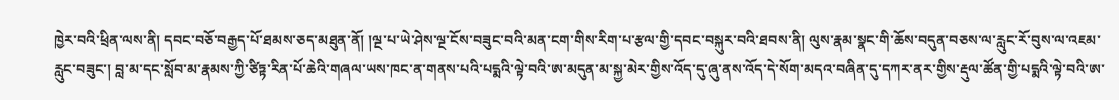ཁྱེར་བའི་ཕྲིན་ལས་ནི། དབང་བཅོ་བརྒྱད་པོ་ཐམས་ཅད་མཐུན་ནོ། །ལྔ་པ་ཡེ་ཤེས་ལྔ་ངོས་བཟུང་བའི་མན་ངག་གིས་རིག་པ་རྩལ་གྱི་དབང་བསྐུར་བའི་ཐབས་ནི། ལུས་རྣམ་སྣང་གི་ཆོས་བདུན་བཅས་ལ་རླུང་རོ་བུས་ལ་འཇམ་རླུང་བཟུང་། བླ་མ་དང་སློབ་མ་རྣམས་ཀྱི་ཙིཏྟ་རིན་པོ་ཆེའི་གཞལ་ཡས་ཁང་ན་གནས་པའི་པདྨའི་ལྟེ་བའི་ཨ་མདུན་མ་སྐྱ་མེར་གྱིས་འོད་དུ་ཞུ་ནས་འོད་དེ་སོག་མདའ་བཞིན་དུ་དཀར་ནར་གྱིས་རྡུལ་ཚོན་གྱི་པདྨའི་ལྟེ་བའི་ཨ་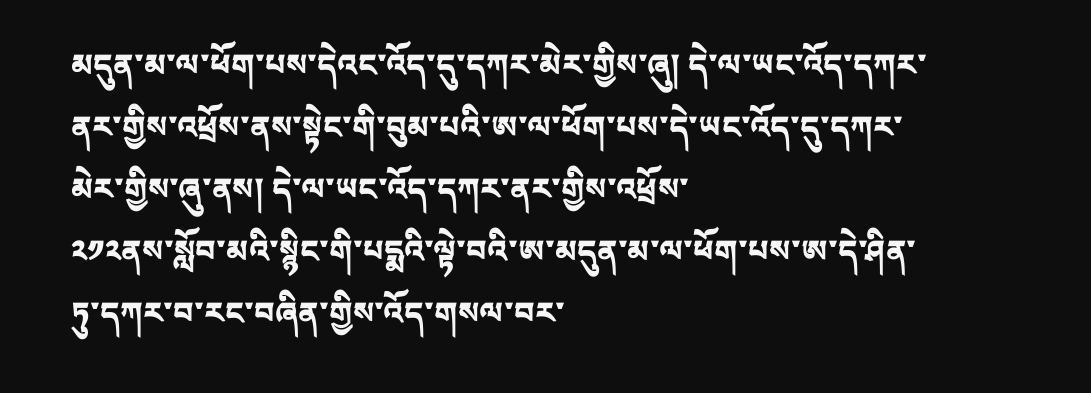མདུན་མ་ལ་ཕོག་པས་དེའང་འོད་དུ་དཀར་མེར་གྱིས་ཞུ། དེ་ལ་ཡང་འོད་དཀར་ནར་གྱིས་འཕྲོས་ནས་སྟེང་གི་བུམ་པའི་ཨ་ལ་ཕོག་པས་དེ་ཡང་འོད་དུ་དཀར་མེར་གྱིས་ཞུ་ནས། དེ་ལ་ཡང་འོད་དཀར་ནར་གྱིས་འཕྲོས་
༢༡༢ནས་སློབ་མའི་སྙིང་གི་པདྨའི་ལྟེ་བའི་ཨ་མདུན་མ་ལ་ཕོག་པས་ཨ་དེ་ཤིན་ཏུ་དཀར་བ་རང་བཞིན་གྱིས་འོད་གསལ་བར་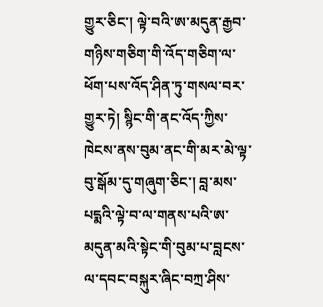གྱུར་ཅིང་། ལྟེ་བའི་ཨ་མདུན་རྒྱབ་གཉིས་གཅིག་གི་འོད་གཅིག་ལ་ཕོག་པས་འོད་ཤིན་ཏུ་གསལ་བར་གྱུར་ཏེ། སྙིང་གི་ནང་འོད་ཀྱིས་ཁེངས་ནས་བུམ་ནང་གི་མར་མེ་ལྟ་བུ་སྒོམ་དུ་གཞུག་ཅིང་། བླ་མས་པདྨའི་ལྟེ་བ་ལ་གནས་པའི་ཨ་མདུན་མའི་སྟེང་གི་བུམ་པ་བླངས་ལ་དབང་བསྐུར་ཞིང་བཀྲ་ཤིས་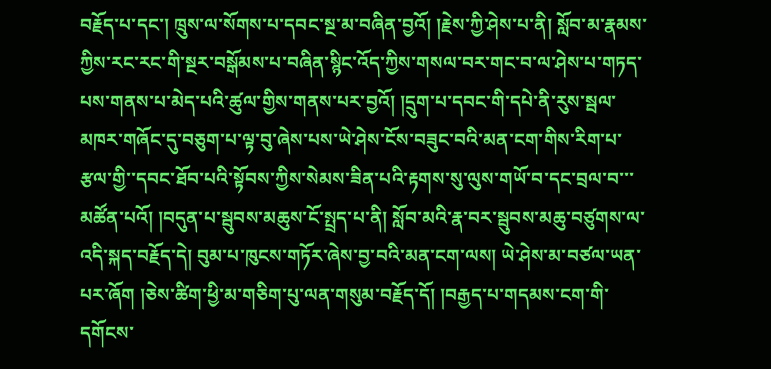བརྗོད་པ་དང་། ཁྲུས་ལ་སོགས་པ་དབང་སྔ་མ་བཞིན་བྱའོ། །རྗེས་ཀྱི་ཤེས་པ་ནི། སློབ་མ་རྣམས་ཀྱིས་རང་རང་གི་སྔར་བསྒོམས་པ་བཞིན་སྙིང་འོད་ཀྱིས་གསལ་བར་གང་བ་ལ་ཤེས་པ་གཏད་པས་གནས་པ་མེད་པའི་ཚུལ་གྱིས་གནས་པར་བྱའོ། །དྲུག་པ་དབང་གི་དཔེ་ནི་རུས་སྦལ་མཁར་གཞོང་དུ་བཅུག་པ་ལྟ་བུ་ཞེས་པས་ཡེ་ཤེས་ངོས་བཟུང་བའི་མན་ངག་གིས་རིག་པ་རྩལ་གྱི་་དབང་ཐོབ་པའི་སྟོབས་ཀྱིས་སེམས་ཟིན་པའི་རྟགས་སུ་ལུས་གཡོ་བ་དང་བྲལ་བ་་་མཚོན་པའོ། །བདུན་པ་སྦུབས་མཆུས་ངོ་སྤྲད་པ་ནི། སློབ་མའི་རྣ་བར་སྦུབས་མཆུ་བཙུགས་ལ་འདི་སྐད་བརྗོད་དེ། བུམ་པ་ཁུངས་གཏོར་ཞེས་བྱ་བའི་མན་ངག་ལས། ཡེ་ཤེས་མ་བཙལ་ཡན་པར་ཞོག །ཅེས་ཚིག་ཕྱི་མ་གཅིག་པུ་ལན་གསུམ་བརྗོད་དོ། །བརྒྱད་པ་གདམས་ངག་གི་དགོངས་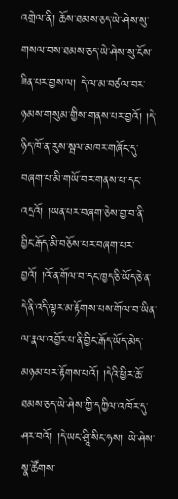འགྲེལ་ནི། ཆོས་ཐམས་ཅད་ཡེ་ཤེས་སུ་གསལ་བས་ཐམས་ཅད་ཡེ་ཤེས་སུ་ངོས་ཟིན་པར་བྱས་ལ། དེ་ལ་མ་བཙལ་བར་ཉམས་གསུམ་གྱིས་གནས་པར་བྱའོ། །དེ་ཉིད་ཁོ་ན་རུས་སྦལ་མཁར་གཞོང་དུ་བཞག་པ་མི་གཡོ་བར་གནས་པ་དང་འདྲའོ། །ཡན་པར་བཞག་ཅེས་བྱ་བ་ནི་བྱིང་རྒོད་མི་བཅོས་པར་བཞག་པར་བྱའོ། །འོ་ན་གོལ་བ་དང་ཁྱད་ཅི་ཡོད་ཅེ་ན་དེ་ནི་འདི་ལྟར་མ་རྟོགས་པས་གོལ་བ་ཡིན་ལ་རྣལ་འབྱོར་པ་ནི་བྱིང་རྒོད་ཡོད་མེད་མཉམ་པར་རྟོགས་པའོ། །དེའི་ཕྱིར་ཆོ་ཐམས་ཅད་ཡེ་ཤེས་ཀྱི་དཀྱིལ་འཁོར་དུ་ཤར་བའོ། །དེ་ཡང་ཤྲཱི་སིང་ཧས། ཡེ་ཤེས་སྣ་ཚོགས་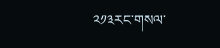༢༡༣རང་གསལ་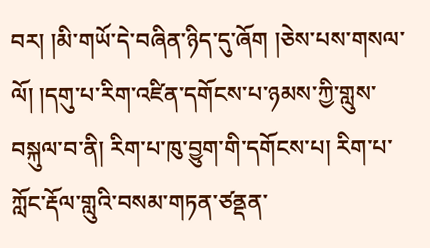བར། །མི་གཡོ་དེ་བཞིན་ཉིད་དུ་ཞོག །ཅེས་པས་གསལ་ལོ། །དགུ་པ་རིག་འཛིན་དགོངས་པ་ཉམས་ཀྱི་གླུས་བསྐུལ་བ་ནི། རིག་པ་ཁུ་བྱུག་གི་དགོངས་པ། རིག་པ་ཀློང་རྡོལ་གླུའི་བསམ་གཏན་ཙནྡན་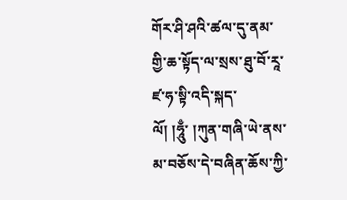གོར་ཤི་ཤའི་ཚལ་དུ་ནམ་གྱི་ཆ་སྟོད་ལ་སྲས་ཐུ་བོ་རཱ་ཛ་ཧ་སྟི་འདི་སྐད་ལོ། །ཧཱུྃ་ །ཀུན་གཞི་ཡེ་ནས་མ་བཅོས་དེ་བཞིན་ཆོས་ཀྱི་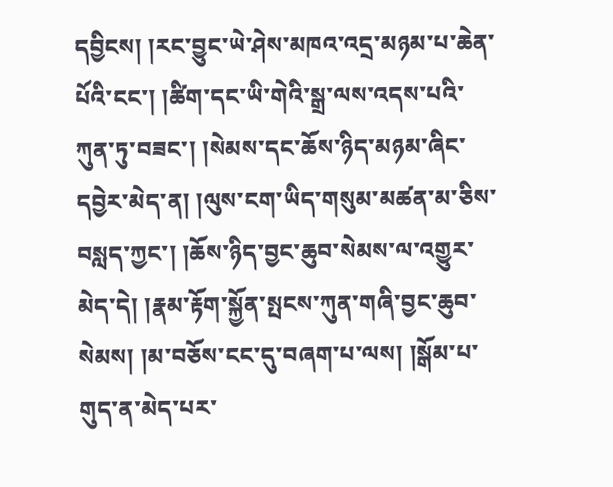དབྱིངས། །རང་བྱུང་ཡེ་ཤེས་མཁའ་འདྲ་མཉམ་པ་ཆེན་པོའི་ངང་། །ཚིག་དང་ཡི་གེའི་སྒྲ་ལས་འདས་པའི་ཀུན་ཏུ་བཟང་། །སེམས་དང་ཆོས་ཉིད་མཉམ་ཞིང་དབྱེར་མེད་ན། །ལུས་ངག་ཡིད་གསུམ་མཚན་མ་ཅིས་བསླད་ཀྱང་། །ཆོས་ཉིད་བྱང་ཆུབ་སེམས་ལ་འགྱུར་མེད་དེ། །རྣམ་རྟོག་སྐྱོན་སྤངས་ཀུན་གཞི་བྱང་ཆུབ་སེམས། །མ་བཅོས་ངང་དུ་བཞག་པ་ལས། །སྒོམ་པ་གུད་ན་མེད་པར་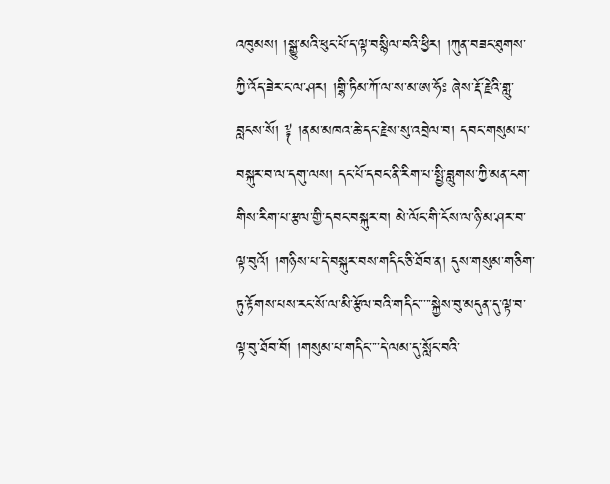འཁུམས། །སྒྱུ་མའི་ཕུང་པོ་ད་ལྟ་བསྙིལ་བའི་ཕྱིར། །ཀུན་བཟང་ཐུགས་ཀྱི་འོད་ཟེར་ང་ལ་ཤར། །གྷི་ཏིམ་ཀོ་ལ་ས་མ་ཨ་ཧོཿ ཞེས་རྡོ་རྗེའི་གླུ་བླངས་སོ། ༈ །ནམ་མཁའ་ཆེ་དང་རྗེས་སུ་འབྲེལ་བ། དབང་གསུམ་པ་བསྐུར་བ་ལ་དགུ་ལས། དང་པོ་དབང་ནི་རིག་པ་སྤྱི་བླུགས་ཀྱི་མན་ངག་གིས་རིག་པ་རྩལ་གྱི་དབང་བསྐུར་བ། མེ་ལོང་གི་ངོས་ལ་ཉི་མ་ཤར་བ་ལྟ་བུའོ། །གཉིས་པ་དེ་བསྐུར་བས་གདིང་ཅི་ཐོབ་ན། དུས་གསུམ་གཅིག་ཏུ་རྟོགས་པས་རང་སོ་ལ་མི་རྩོལ་བའི་གདིང་་་་་སྐྱེས་བུ་མདུན་དུ་ལྟ་བ་ལྟ་བུ་ཐོབ་བོ། །གསུམ་པ་གདིང་་་་དེ་ལམ་དུ་སློང་བའི་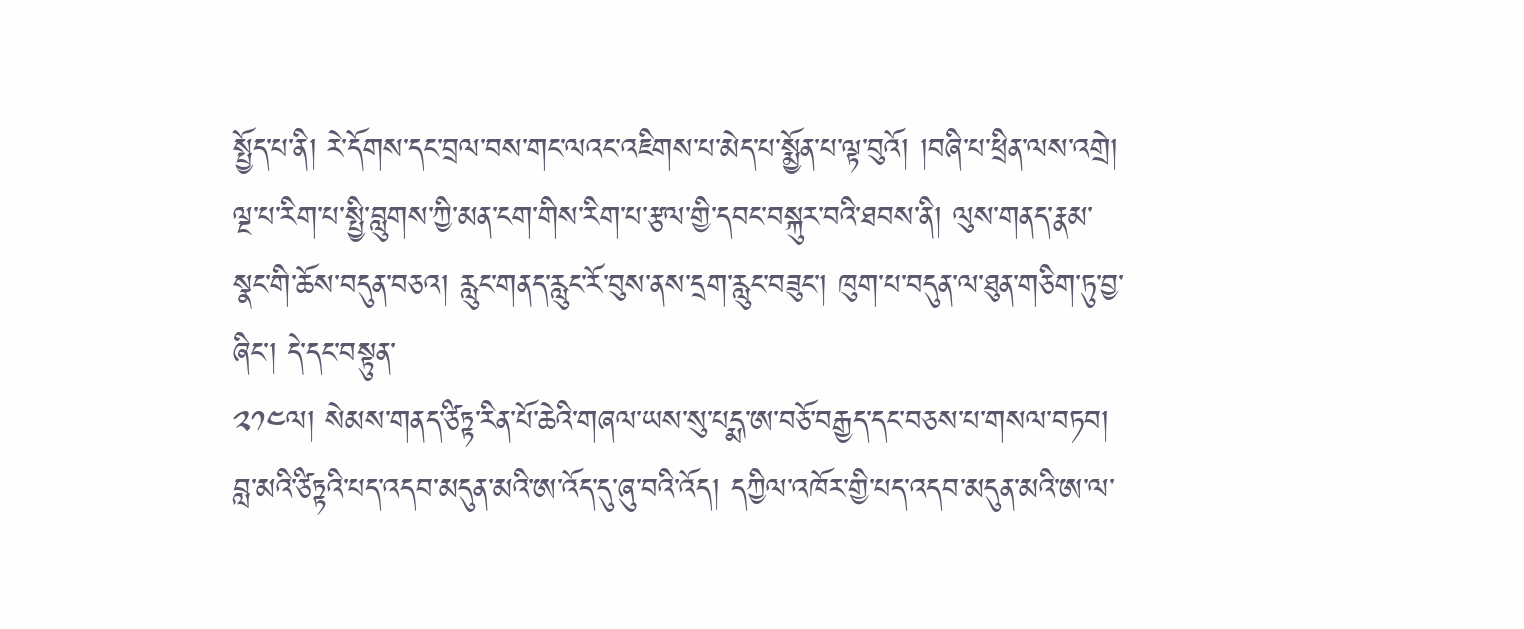སྤྱོད་པ་ནི། རེ་དོགས་དང་བྲལ་བས་གང་ལའང་འཇིགས་པ་མེད་པ་སྨྱོན་པ་ལྟ་བུའོ། །བཞི་པ་ཕྲིན་ལས་འགྲེ། ལྔ་པ་རིག་པ་སྤྱི་བླུགས་ཀྱི་མན་ངག་གིས་རིག་པ་རྩལ་གྱི་དབང་བསྐུར་བའི་ཐབས་ནི། ལུས་གནད་རྣམ་སྣང་གི་ཆོས་བདུན་བཅའ། རླུང་གནད་རླུང་རོ་བུས་ནས་དྲག་རླུང་བཟུང་། ཁུག་པ་བདུན་ལ་ཐུན་གཅིག་ཏུ་བྱ་ཞིང་། དེ་དང་བསྟུན་
༢༡༤ལ། སེམས་གནད་ཙིཏྟ་རིན་པོ་ཆེའི་གཞལ་ཡས་སུ་པདྨ་ཨ་བཅོ་བརྒྱད་དང་བཅས་པ་གསལ་བཏབ། བླ་མའི་ཙིཏྟའི་པད་འདབ་མདུན་མའི་ཨ་འོད་དུ་ཞུ་བའི་འོད། དཀྱིལ་འཁོར་གྱི་པད་འདབ་མདུན་མའི་ཨ་ལ་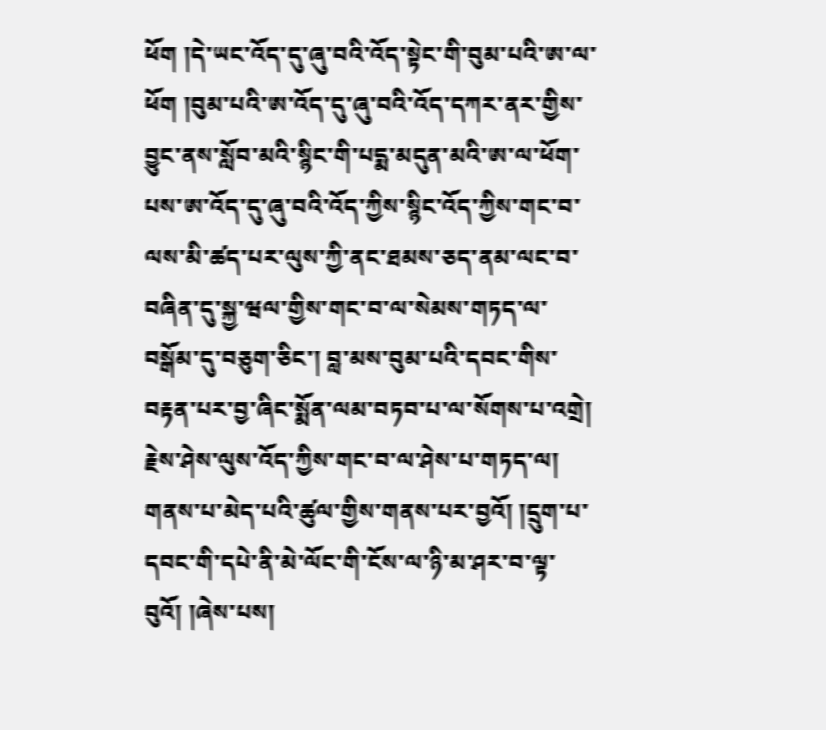ཕོག །དེ་ཡང་འོད་དུ་ཞུ་བའི་འོད་སྟེང་གི་བུམ་པའི་ཨ་ལ་ཕོག །བུམ་པའི་ཨ་འོད་དུ་ཞུ་བའི་འོད་དཀར་ནར་གྱིས་བྱུང་ནས་སློབ་མའི་སྙིང་གི་པདྨ་མདུན་མའི་ཨ་ལ་ཕོག་པས་ཨ་འོད་དུ་ཞུ་བའི་འོད་ཀྱིས་སྙིང་འོད་ཀྱིས་གང་བ་ལས་མི་ཚད་པར་ལུས་ཀྱི་ནང་ཐམས་ཅད་ནམ་ལང་བ་བཞིན་དུ་སྐྱ་ཝལ་གྱིས་གང་བ་ལ་སེམས་གཏད་ལ་བསྒོམ་དུ་བཅུག་ཅིང་། བླ་མས་བུམ་པའི་དབང་གིས་བརྟན་པར་བྱ་ཞིང་སྨོན་ལམ་བཏབ་པ་ལ་སོགས་པ་འགྲེ། རྗེས་ཤེས་ལུས་འོད་ཀྱིས་གང་བ་ལ་ཤེས་པ་གཏད་ལ། གནས་པ་མེད་པའི་ཚུལ་གྱིས་གནས་པར་བྱའོ། །དྲུག་པ་དབང་གི་དཔེ་ནི་མེ་ལོང་གི་ངོས་ལ་ཉི་མ་ཤར་བ་ལྟ་བུའོ། །ཞེས་པས།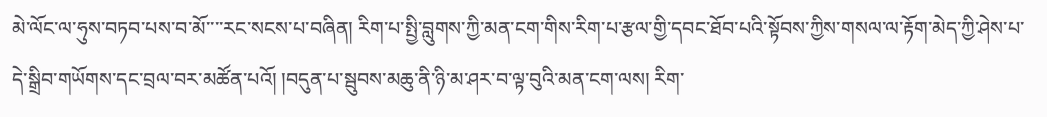མེ་ལོང་ལ་ཧུས་བཏབ་པས་བ་མོ་་་་རང་སངས་པ་བཞིན། རིག་པ་སྤྱི་བླུགས་ཀྱི་མན་ངག་གིས་རིག་པ་རྩལ་གྱི་དབང་ཐོབ་པའི་སྟོབས་ཀྱིས་གསལ་ལ་རྟོག་མེད་ཀྱི་ཤེས་པ་དེ་སྒྲིབ་གཡོགས་དང་བྲལ་བར་མཚོན་པའོ། །བདུན་པ་སྦུབས་མཆུ་ནི་ཉི་མ་ཤར་བ་ལྟ་བུའི་མན་ངག་ལས། རིག་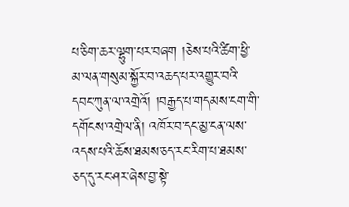པ་ཅིག་ཆར་ལྷུག་པར་བཞག །ཅེས་པའི་ཚིག་ཕྱི་མ་ལན་གསུམ་སྐྱོར་བ་འཆད་པར་འགྱུར་བའི་དབང་ཀུན་ལ་འགྲེའོ། །བརྒྱད་པ་གདམས་ངག་གི་དགོངས་འགྲེལ་ནི། འཁོར་བ་དང་མྱ་ངན་ལས་འདས་པའི་ཆོས་ཐམས་ཅད་རང་རིག་པ་ཐམས་ཅད་དུ་རང་ཤར་ཞེས་བྱ་སྟེ་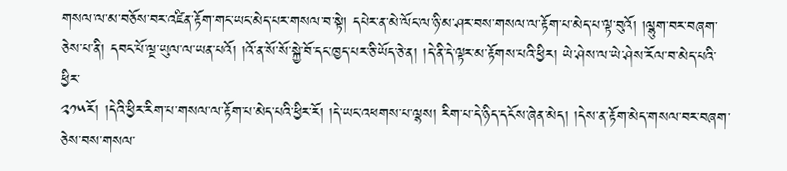གསལ་ལ་མ་བཅོས་བར་འཛིན་རྟོག་གང་ཡང་མེད་པར་གསལ་བ་སྟེ། དཔེར་ན་མེ་ལོང་ལ་ཉི་མ་ཤར་བས་གསལ་ལ་རྟོག་པ་མེད་པ་ལྟ་བུའོ། །ལྷུག་བར་བཞག་ཅེས་པ་ནི། དབང་པོ་ལྔ་ཡུལ་ལ་ཡན་པའོ། །འོ་ན་སོ་སོ་སྐྱེ་བོ་དང་ཁྱད་པར་ཅི་ཡོད་ཅེ་ན། །དེ་ནི་དེ་ལྟར་མ་རྟོགས་པའི་ཕྱིར། ཡེ་ཤེས་ལ་ཡེ་ཤེས་རོལ་བ་མེད་པའི་ཕྱིར་
༢༡༥རོ། །དེའི་ཕྱིར་རིག་པ་གསལ་ལ་རྟོག་པ་མེད་པའི་ཕྱིར་རོ། །དེ་ཡང་འཕགས་པ་ལྷས། རིག་པ་དེ་ཉིད་དངོས་ཞེན་མེད། །དེས་ན་རྟོག་མེད་གསལ་བར་བཞག་ཅེས་བས་གསལ་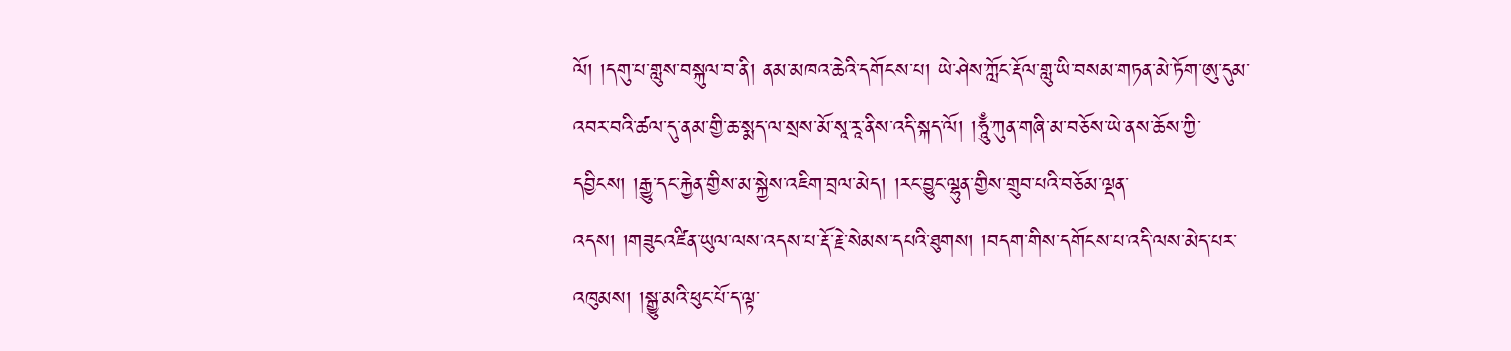ལོ། །དགུ་པ་གླུས་བསྐུལ་བ་ནི། ནམ་མཁའ་ཆེའི་དགོངས་པ། ཡེ་ཤེས་ཀློང་རྡོལ་གླུ་ཡི་བསམ་གཏན་མེ་ཏོག་ཨུ་དུམ་འབར་བའི་ཚལ་དུ་ནམ་གྱི་ཆ་སྨད་ལ་སྲས་མོ་སཱ་རཱ་ནིས་འདི་སྐད་ལོ། །ཧཱུྃ་ཀུན་གཞི་མ་བཅོས་ཡེ་ནས་ཆོས་ཀྱི་དབྱིངས། །རྒྱུ་དང་རྐྱེན་གྱིས་མ་སྐྱེས་འཇིག་བྲལ་མེད། །རང་བྱུང་ལྷུན་གྱིས་གྲུབ་པའི་བཅོམ་ལྡན་འདས། །གཟུངའཛིན་ཡུལ་ལས་འདས་པ་རྡོ་རྗེ་སེམས་དཔའི་ཐུགས། །བདག་གིས་དགོངས་པ་འདི་ལས་མེད་པར་འཁུམས། །སྒྱུ་མའི་ཕུང་པོ་ད་ལྟ་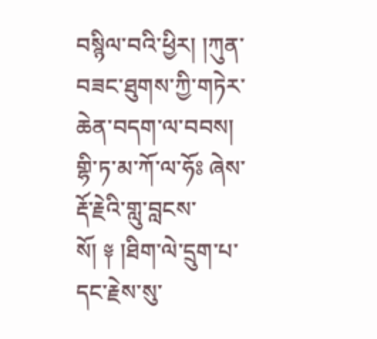བསྙིལ་བའི་ཕྱིར། །ཀུན་བཟང་ཐུགས་ཀྱི་གཏེར་ཆེན་བདག་ལ་བབས། གྷི་ཏ་མ་ཀོ་ལ་ཧོཿ ཞེས་རྡོ་རྗེའི་གླུ་བླངས་སོ། ༈ །ཐིག་ལེ་དྲུག་པ་དང་རྗེས་སུ་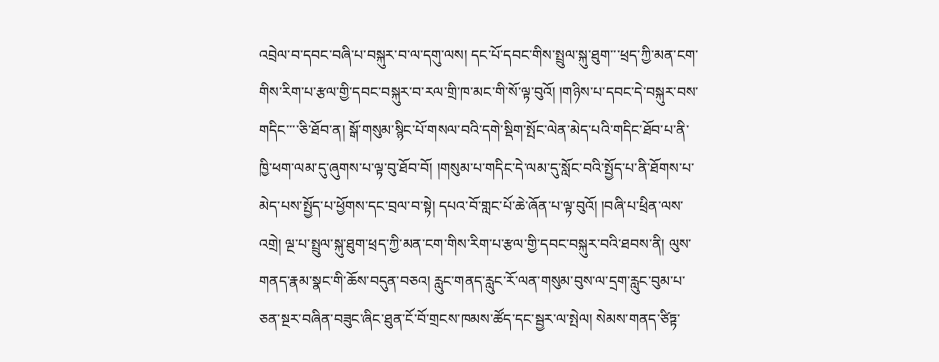འབྲེལ་བ་དབང་བཞི་པ་བསྐུར་བ་ལ་དགུ་ལས། དང་པོ་དབང་གིས་སྤྲུལ་སྐུ་ཐུག་་་ཕྲད་ཀྱི་མན་ངག་གིས་རིག་པ་རྩལ་གྱི་དབང་བསྐུར་བ་རལ་གྲི་ཁ་མང་གི་སོ་ལྟ་བུའོ། །གཉིས་པ་དབང་དེ་བསྐུར་བས་གདིང་་་་ཅི་ཐོབ་ན། སྒོ་གསུམ་སྙིང་པོ་གསལ་བའི་དགེ་སྡིག་སྤོང་ལེན་མེད་པའི་གདིང་ཐོབ་པ་ནི་ཁྱི་ཕག་ལམ་དུ་ཞུགས་པ་ལྟ་བུ་ཐོབ་བོ། །གསུམ་པ་གདིང་དེ་ལམ་དུ་སློང་བའི་སྤྱོད་པ་ནི་ཐོགས་པ་མེད་པས་སྤྱོད་པ་ཕྱོགས་དང་བྲལ་བ་སྟེ། དཔའ་བོ་གླང་པོ་ཆེ་ཞོན་པ་ལྟ་བུའོ། །བཞི་པ་ཕྲིན་ལས་འགྲེ། ལྔ་པ་སྤྲུལ་སྐུ་ཐུག་ཕྲད་ཀྱི་མན་ངག་གིས་རིག་པ་རྩལ་གྱི་དབང་བསྐུར་བའི་ཐབས་ནི། ལུས་གནད་རྣམ་སྣང་གི་ཆོས་བདུན་བཅའ། རླུང་གནད་རླུང་རོ་ལན་གསུམ་བུས་ལ་དྲག་རླུང་བུམ་པ་ཅན་སྔར་བཞིན་བཟུང་ཞིང་ཐུན་ངོ་བོ་གྲངས་ཁམས་ཚོད་དང་སྦྱར་ལ་སྤེལ། སེམས་གནད་ཙིཏྟ་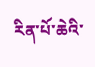རིན་པོ་ཆེའི་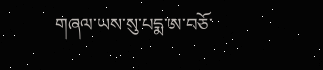གཞལ་ཡས་སུ་པདྨ་ཨ་བཅོ་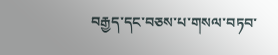བརྒྱད་དང་བཅས་པ་གསལ་བཏབ་